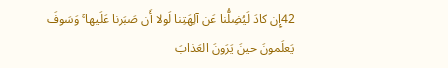42إِن كادَ لَيُضِلُّنا عَن آلِهَتِنا لَولا أَن صَبَرنا عَلَيها ۚ وَسَوفَ يَعلَمونَ حينَ يَرَونَ العَذابَ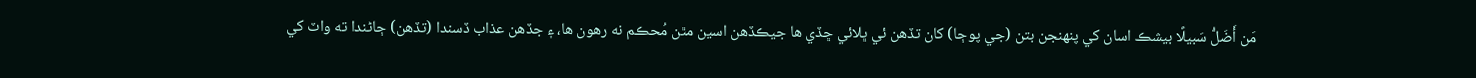مَن أَضَلُّ سَبيلًا بيشڪ اسان کي پنھنجن بتن (جي پوڄا) کان تڏھن ئي ڀلائي ڇڏي ھا جيڪڏھن اسين مٿن مُحڪم نه رھون ھا، ۽ جڏھن عذاب ڏسندا (تڏھن) ڄاڻندا ته واٽ کي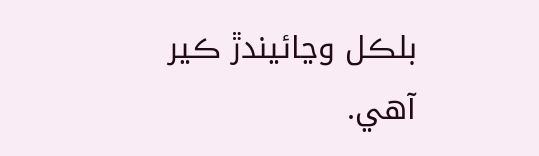بلڪل وڃائيندڙ ڪير آھي.